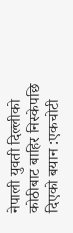नेपाली युवती दिल्लीको कोठीबाट बाहिर निस्केपछि दिएको बयान :एकचोटी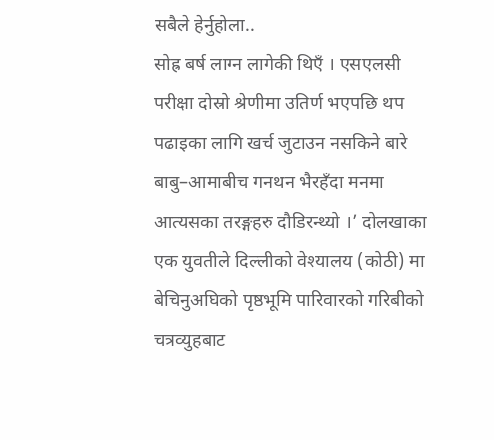सबैले हेर्नुहोला..
सोह्र बर्ष लाग्न लागेकी थिएँ । एसएलसी परीक्षा दोस्रो श्रेणीमा उतिर्ण भएपछि थप पढाइका लागि खर्च जुटाउन नसकिने बारे बाबु–आमाबीच गनथन भैरहँदा मनमा आत्यसका तरङ्गहरु दौडिरन्थ्यो ।’ दोलखाका एक युवतीले दिल्लीको वेश्यालय (कोठी) मा बेचिनुअघिको पृष्ठभूमि पारिवारको गरिबीको चत्रव्युहबाट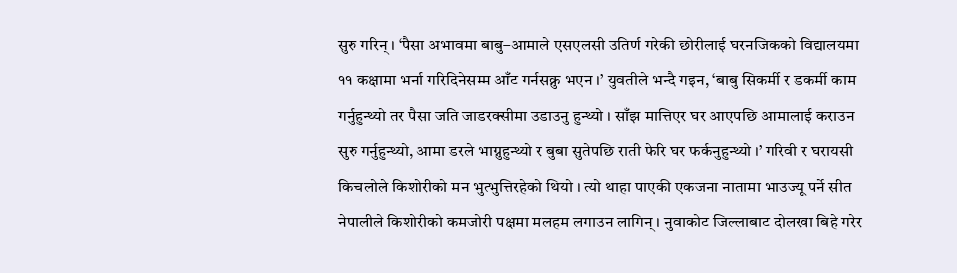सुरु गरिन् । ‘पैसा अभावमा बाबु–आमाले एसएलसी उतिर्ण गरेकी छोरीलाई घरनजिकको विद्यालयमा ११ कक्षामा भर्ना गरिदिनेसम्म आँट गर्नसक्नु भएन ।’ युवतीले भन्दै गइन, ‘बाबु सिकर्मी र डकर्मी काम गर्नुहुन्थ्यो तर पैसा जति जाडरक्सीमा उडाउनु हुन्थ्यो । साँझ मात्तिएर घर आएपछि आमालाई कराउन सुरु गर्नुहुन्थ्यो, आमा डरले भाग्नुहुन्थ्यो र बुबा सुतेपछि राती फेरि घर फर्कनुहुन्थ्यो ।’ गरिवी र घरायसी किचलोले किशोरीको मन भुत्भुत्तिरहेको थियो । त्यो थाहा पाएकी एकजना नातामा भाउज्यू पर्ने सीत नेपालीले किशोरीको कमजोरी पक्षमा मलहम लगाउन लागिन् । नुवाकोट जिल्लाबाट दोलखा बिहे गरेर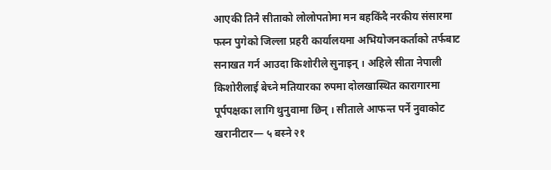आएकी तिनै सीताको लोलोपतोमा मन बहकिंदै नरकीय संसारमा फस्न पुगेको जिल्ला प्रहरी कार्यालयमा अभियोजनकर्ताको तर्फबाट सनाखत गर्न आउदा किशोरीले सुनाइन् । अहिले सीता नेपाली किशोरीलाई बेच्ने मतियारका रुपमा दोलखास्थित कारागारमा पूर्पपक्षका लागि थुनुवामा छिन् । सीताले आफन्त पर्ने नुवाकोट खरानीटार— ५ बस्ने २१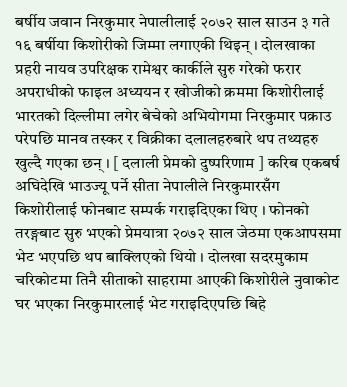बर्षीय जवान निरकुमार नेपालीलाई २०७२ साल साउन ३ गते १६ बर्षीया किशोरीको जिम्मा लगाएकी थिइन् । दोलखाका प्रहरी नायव उपरिक्षक रामेश्वर कार्कीले सुरु गरेको फरार अपराधीको फाइल अध्ययन र खोजीको क्रममा किशोरीलाई भारतको दिल्लीमा लगेर बेचेको अभियोगमा निरकुमार पक्राउ परेपछि मानव तस्कर र विक्रीका दलालहरुबारे थप तथ्यहरु खुल्दै गएका छन् । [ दलाली प्रेमको दुष्परिणाम ] करिब एकबर्ष अघिदेखि भाउज्यू पर्ने सीता नेपालीले निरकुमारसँग किशोरीलाई फोनबाट सम्पर्क गराइदिएका थिए । फोनको तरङ्गबाट सुरु भएको प्रेमयात्रा २०७२ साल जेठमा एकआपसमा भेट भएपछि थप बाक्लिएको थियो । दोलखा सदरमुकाम चरिकोटमा तिनै सीताको साहरामा आएकी किशोरीले नुवाकोट घर भएका निरकुमारलाई भेट गराइदिएपछि बिहे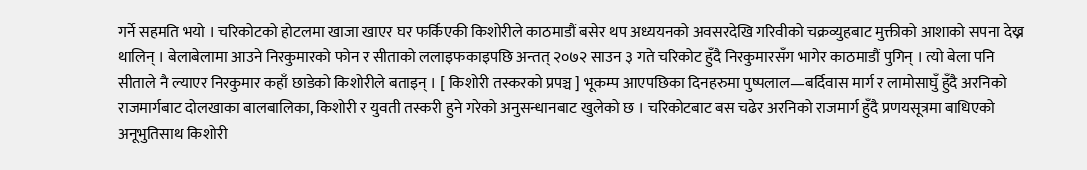गर्ने सहमति भयो । चरिकोटको होटलमा खाजा खाएर घर फर्किएकी किशोरीले काठमाडौं बसेर थप अध्ययनको अवसरदेखि गरिवीको चक्रव्युहबाट मुक्तीको आशाको सपना देख्न थालिन् । बेलाबेलामा आउने निरकुमारको फोन र सीताको ललाइफकाइपछि अन्तत् २०७२ साउन ३ गते चरिकोट हुँदै निरकुमारसँग भागेर काठमाडौं पुगिन् । त्यो बेला पनि सीताले नै ल्याएर निरकुमार कहाँ छाडेको किशोरीले बताइन् । [ किशोरी तस्करको प्रपञ्च ] भूकम्प आएपछिका दिनहरुमा पुष्पलाल—बर्दिवास मार्ग र लामोसाघुँ हुँदै अरनिको राजमार्गबाट दोलखाका बालबालिका, किशोरी र युवती तस्करी हुने गरेको अनुसन्धानबाट खुलेको छ । चरिकोटबाट बस चढेर अरनिको राजमार्ग हुँदै प्रणयसूत्रमा बाधिएको अनूभुतिसाथ किशोरी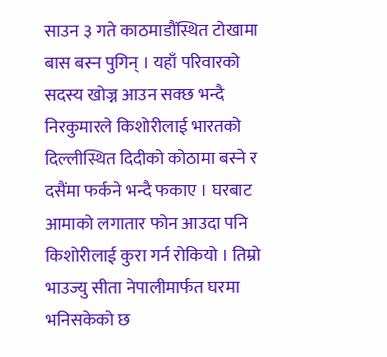साउन ३ गते काठमाडौंस्थित टोखामा बास बस्न पुगिन् । यहाँ परिवारको सदस्य खोज्न आउन सक्छ भन्दै निरकुमारले किशोरीलाई भारतको दिल्लीस्थित दिदीको कोठामा बस्ने र दसैंमा फर्कने भन्दै फकाए । घरबाट आमाको लगातार फोन आउदा पनि किशोरीलाई कुरा गर्न रोकियो । तिम्रो भाउज्यु सीता नेपालीमार्फत घरमा भनिसकेको छ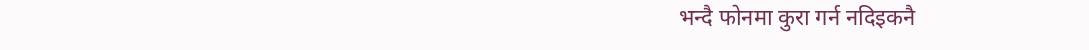भन्दै फोनमा कुरा गर्न नदिइकनै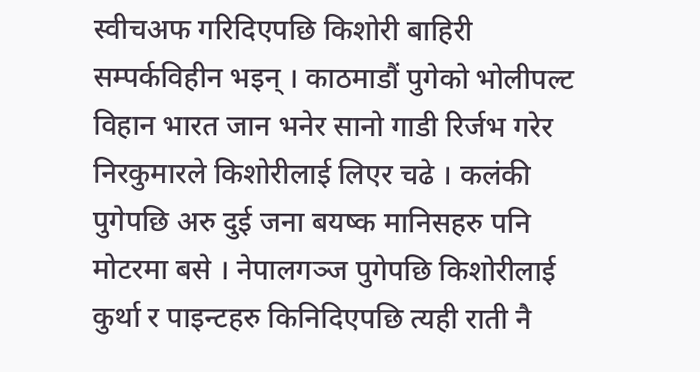स्वीचअफ गरिदिएपछि किशोरी बाहिरी सम्पर्कविहीन भइन् । काठमाडौं पुगेको भोलीपल्ट विहान भारत जान भनेर सानो गाडी रिर्जभ गरेर निरकुमारले किशोरीलाई लिएर चढे । कलंकी पुगेपछि अरु दुई जना बयष्क मानिसहरु पनि मोटरमा बसे । नेपालगञ्ज पुगेपछि किशोरीलाई कुर्था र पाइन्टहरु किनिदिएपछि त्यही राती नै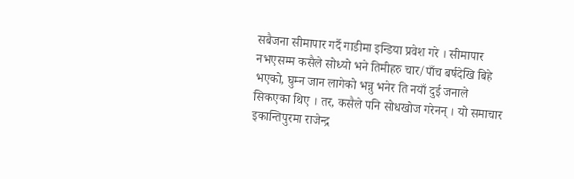सबैजना सीमापार गर्दै गाडीमा इन्डिया प्रवेश गरे । सीमापार नभएसम्म कसैले सोध्यो भने तिमीहरु चार/पाँच बर्षदेखि बिहे भएको, घुम्न जान लागेको भन्नु भनेर ति नयाँ दुई जनाले सिकएका थिए । तर, कसैले पनि सोधखोज गरेनन् । यो समाचार इकान्तिपुरमा राजेन्द्र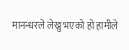मानन्धरले लेख्नु भएको हो हामीले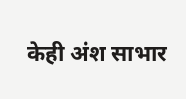केही अंश साभार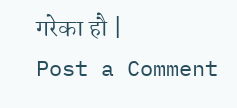गरेका हौ |
Post a Comment